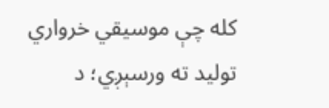کله چې موسیقي خرواري تولید ته ورسېږي؛ د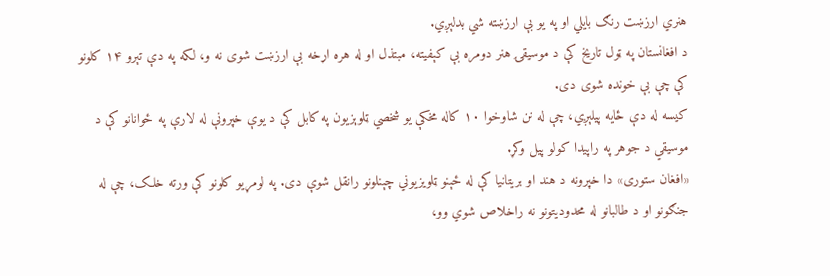هنري ارزښت رنګ بایلي او په یو بې ارزښته شي بدلېږي.
د افغانستان په ټول تاریخ کې د موسیقۍ هنر دومره بې کېفیته، مبتذل او له هره اړخه بې ارزښت شوی نه و، لکه په دې تېرو ۱۴ کلونو کې چې بې خونده شوی دی.
کیسه له دې ځایه پیلېږي، چې له نن شاوخوا ۱۰ کاله مخکې یو شخصي ټلوېزیون په کابل کې د یوې خپرونې له لارې په ځوانانو کې د موسیقي د جوهر په راپیدا کولو پیل وکړ.
«افغان ستوری» دا خپرونه د هند او بریتانیا کې له ځېنو ټلویزیوني چېنلونو رانقل شوې دی. په لومړیو کلونو کې ورته خلک، چې له جنګونو او د طالبانو له محدودیتونو نه راخلاص شوي وو،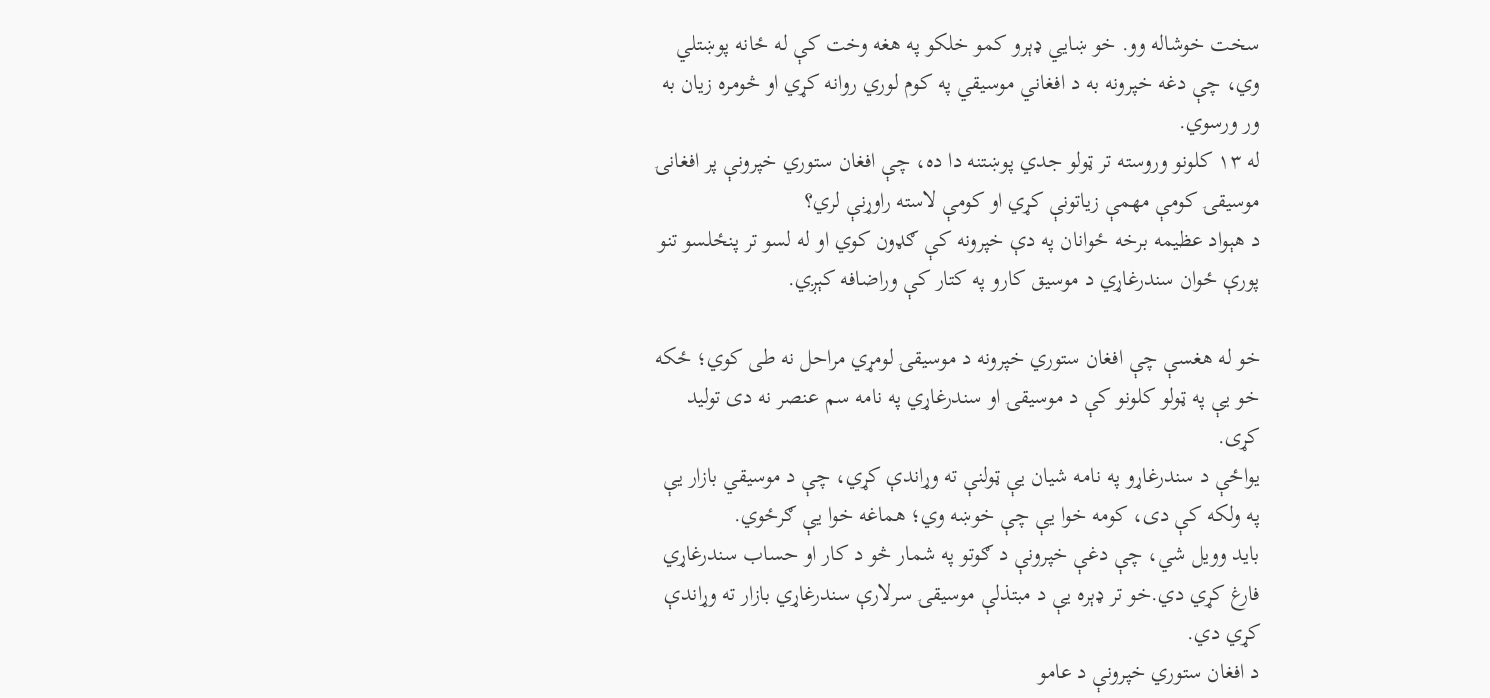سخت خوشاله وو. خو ښايي ډېرو کمو خلکو په هغه وخت کې له ځانه پوښتلي وي، چې دغه خپرونه به د افغاني موسیقي په کوم لوري روانه کړي او څومره زیان به ور ورسوي.
له ۱۳ کلونو وروسته تر ټولو جدي پوښتنه دا ده، چې افغان ستوري خپرونې پر افغانۍ موسیقۍ کومې مهمې زیاتونې کړي او کومې لاسته راوړنې لري؟
د هېواد عظیمه برخه ځوانان په دې خپرونه کې ګډون کوي او له لسو تر پنځلسو تنو پورې ځوان سندرغاړي د موسیق کارو په کتار کې وراضافه کېږي.

خو له هغسې چې افغان ستوري خپرونه د موسیقۍ لومړي مراحل نه طی کوي؛ ځکه خو یې په ټولو کلونو کې د موسیقۍ او سندرغاړي په نامه سم عنصر نه دی تولید کړی.
یواځې د سندرغاړو په نامه شیان یې ټولنې ته وړاندې کړي، چې د موسیقي بازار یې په ولکه کې دی، کومه خوا یې چې خوښه وي؛ هماغه خوا یې ګرځوي.
باید وویل شي، چې دغې خپرونې د ګوتو په شمار څو د کار او حساب سندرغاړي فارغ کړي دي.خو تر ډېره یې د مبتذلې موسیقۍ سرلارې سندرغاړي بازار ته وړاندې کړي دي.
د افغان ستوري خپرونې د عامو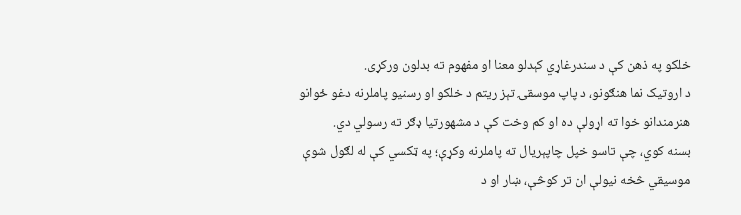خلکو په ذهن کې د سندرغاړي کېدلو معنا او مفهوم ته بدلون ورکړی.
د اروتیک نما هنګونو، د پاپ موسقۍ تېز ریتم د خلکو او رسنیو پاملرنه دغو ځوانو هنرمندانو خوا ته اړولې ده او کم وخت کې د مشهورتیا ډګر ته رسولي دي.
بسنه کوي، چې تاسو خپل چاپېریال ته پاملرنه وکړې؛ په ټکسي کې له لګول شوې موسیقي څخه نیولې ان تر کوڅې، ښار او د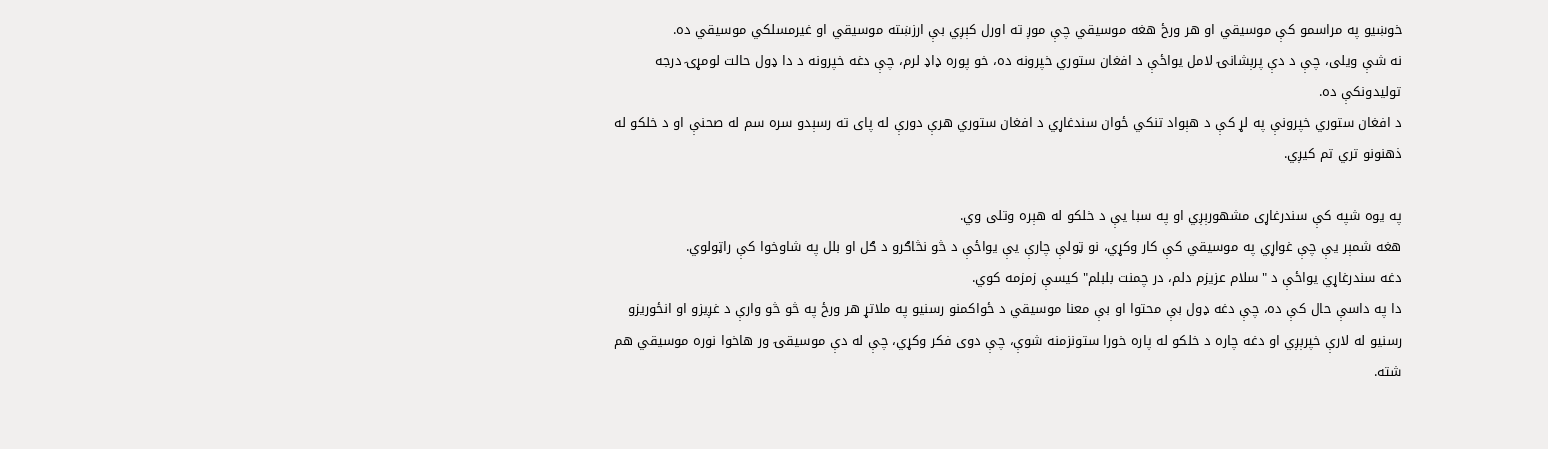خوښیو په مراسمو کې موسیقي او هر ورځ هغه موسیقي چې موږ ته اورل کېږي بې ارزښته موسیقي او غیرمسلکي موسیقي ده.
نه شې ویلی، چې د دې پرېشانۍ لامل یواځې د افغان ستوري خپرونه ده، خو پوره ډاډ لرم، چې دغه خپرونه د دا ډول حالت لومړۍ درجه تولیدونکې ده.
د افغان ستوري خپرونې په لړ کې د هېواد تنکي ځوان سندغاړي د افغان ستوري هرې دورې له پای ته رسېدو سره سم له صحنې او د خلکو له ذهنونو تري تم کیږي.

په یوه شپه کې سندرغاړی مشهورېږي او په سبا یې د خلکو له هېره وتلی وي.
هغه شمېر یې چې غواړي په موسیقي کې کار وکړي، نو ټولې چارې یې یواځې د څو نڅاګرو د ګل او بلل په شاوخوا کې راټولوي.
دغه سندرغاړي یواځې د "سلام عزیزم دلم، در چمنت بلبلم" کیسې زمزمه کوي.
دا په داسې حال کې ده، چې دغه ډول بې محتوا او بې معنا موسیقي د ځواکمنو رسنیو په ملاتړ هر ورځ په څو څو وارې د غږیزو او انځوریزو رسنیو له لارې خپرېږي او دغه چاره د خلکو له پاره خورا ستونزمنه شوې، چې دوی فکر وکړي، چې له دې موسیقۍ ور هاخوا نوره موسیقي هم شته.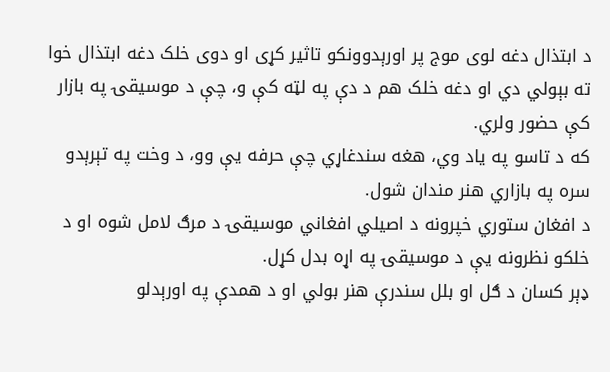د ابتذال دغه لوی موج پر اورېدوونکو تاثیر کړی او دوی خلک دغه ابتذال خوا ته بېولي دي او دغه خلک هم د دې په لټه کې و، چې د موسیقۍ په بازار کې حضور ولري.
که د تاسو په یاد وي، هغه سندغاړي چې حرفه یې وو، د وخت په تېرېدو سره په بازاري هنر مندان شول.
د افغان ستوري خپرونه د اصیلي افغاني موسیقۍ د مرګ لامل شوه او د خلکو نظرونه یې د موسیقۍ په اړه بدل کړل.
ډېر کسان د ګل او بلل سندرې هنر بولي او د همدې په اورېدلو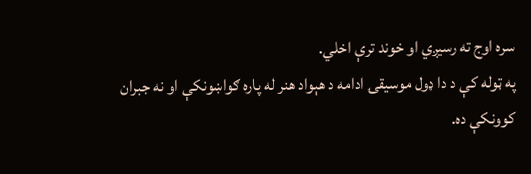سره اوج ته رسیږي او خوند ترې اخلي.
په ټوله کې د دا ډول موسیقۍ ادامه د هېواد هنر له پاره ګواښونکې او نه جبران کوونکې ده.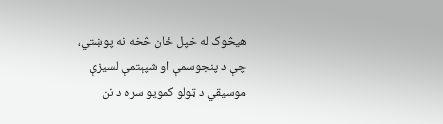هیڅوک له خپل ځان څخه نه پوښتي، چې د پنجوسمې او شپېتمې لسیزې موسیقي د ټولو کمویو سره د نن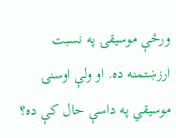ورځې موسیقۍ په نسبت ارزښتمنه ده. او ولې اوسنۍ موسیقي په داسې حال کې ده؟